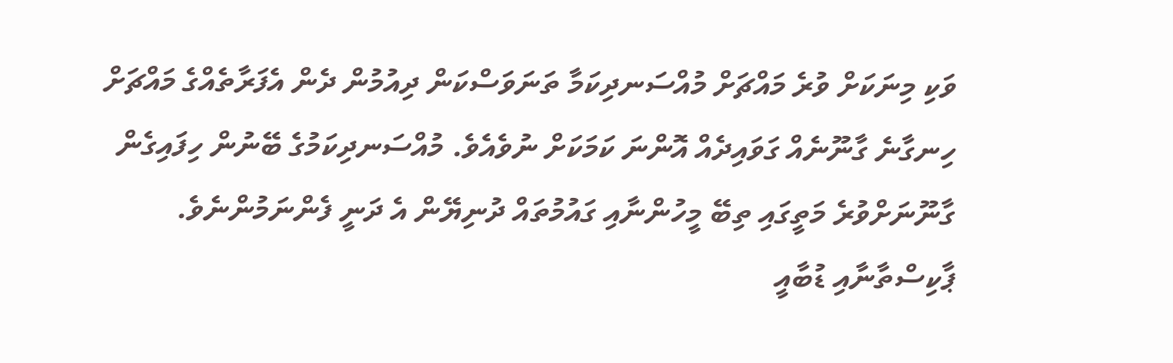ވަކި މިނަކަށް ވުރެ މައްޗަށް މުއްސަނދިކަމާ ތަނަވަސްކަން ދިއުމުން ދެން އެފަރާތެއްގެ މައްޗަށް ހިނގާނެ ގާނޫނެއް ގަވައިދެއް އޮންނަ ކަމަކަށް ނުވެއެވެ. މުއްސަނދިކަމުގެ ބޭނުން ހިފައިގެން ގާނޫނަށްވުރެ މަތީގައި ތިބޭ މީހުންނާއި ގައުމުތައް ދުނިޔޭން އެ ދަނީ ފެންނަމުންނެވެ. ޕާކިސްތާނާއި ޑުބާއީ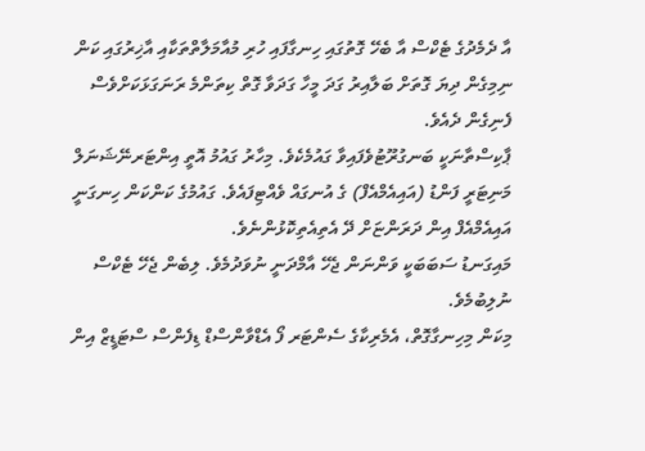އާ ދެމެދުގެ ޓެކްސް އާ ބެހޭ ގޮތުގައި ހިނގާފައި ހުރި މުއާމަލާތްތަކާއި އާޚިރުގައި ކަން ނިމިގެން ދިޔަ ގޮތަށް ބަލާއިރު ގަދަ މީހާ ގަދަވާ ގޮތް ކިތަންމެ ރަނަގަޅަކަށްވެސް ފެނިގެން ދެއެވެ.
ޕާކިސްތާނަކީ ބަނގުރޫޓުވެފައިވާ ގައުމެކެވެ. މިހާރު ގައުމު އޮތީ އިންޓަރނޭޝަނަލް މަނިޓަރީ ފަންޑު (އައިއެމްއެފް) ގެ އުނގައް ވެއްޓިފައެވެ. ގައުމުގެ ކަންކަން ހިނގަނީ އައިއެމްއެފް އިން ދަރަންޏަށް ދޭ އެތިއެތިކޮޅުންނެވެ.
މައިގަނޑު ސަބަބަކީ ވަންނަން ޖެހޭ އާމްދަނީ ނުވަދުމެވެ. ލިބެން ޖެހޭ ޓެކްސް ނުލިބުމެވެ.
މިކަން މިހިނގާގޮތް، އެމެރިކާގެ ސެންޓަރ ފޯ އެޑްވާންސްޑް ޑިފެންސް ސްޓަޑީޒް އިން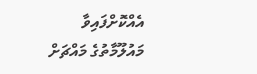އެއްކޮށްފައިވާ މައުލޫމާތުގެ މައްޗަށް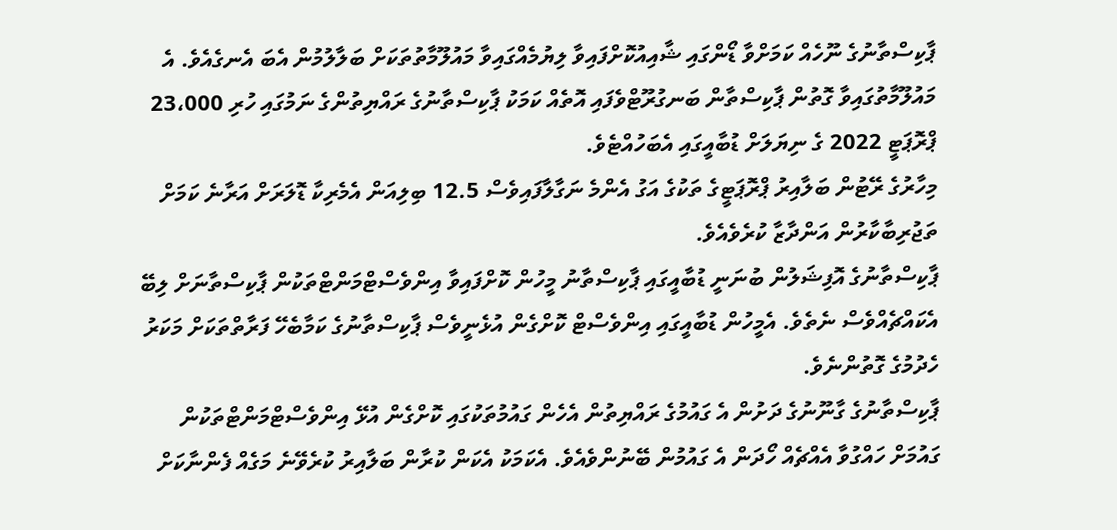ޕާކިސްތާނުގެ ނޫހެއް ކަމަށްވާ ޑޯންގައި ޝާއިއުކޮށްފައިވާ ލިޔުމެއްގައިވާ މައުލޫމާތުތަކަށް ބަލާލުމުން އެބަ އެނގެއެވެ. އެ މައުލޫމާތުގައިވާ ގޮތުން ޕާކިސްތާން ބަނގުރޫޓްވެފައި އޮތެއް ކަމަކު ޕާކިސްތާނުގެ ރައްޔިތުންގެ ނަމުގައި ހުރި 23،000 ޕްރޮޕަޓީ 2022 ގެ ނިޔަލަށް ޑުބާއީގައި އެބަހުއްޓެވެ.
މިހާރުގެ ރޭޓުން ބަލާއިރު ޕްރޮޕަޓީގެ ތަކުގެ އަގު އެންމެ ނަގާލާފައިވެސް 12.5 ބިލިއަން އެމެރިކާ ޑޮލަރަށް އަރާނެ ކަމަށް ތަޖުރިބާކާރުން އަންދާޒާ ކުރެވެއެވެ.
ޕާކިސްތާނުގެ އޮފިޝަލުން ބުނަނީ ޑުބާއީގައި ޕާކިސްތާނު މީހުން ކޮށްފައިވާ އިންވެސްޓްމަންޓްތަކުން ޕާކިސްތާނަށް ލިބޭ އެކައްޗެއްވެސް ނެތެވެ. އެމީހުން ޑުބާއީގައި އިންވެސްޓް ކޮށްގެން އުޅެނީވެސް ޕާކިސްތާނުގެ ކަމާބެހޭ ފަރާތްތަކަށް މަކަރު ހެދުމުގެ ގޮތުންނެވެ.
ޕާކިސްތާނުގެ ގާނޫނުގެ ދަށުން އެ ގައުމުގެ ރައްޔިތުން އެހެން ގައުމުތަކުގައި ކޮށްގެން އުޅޭ އިންވެސްޓްމަންޓްތަކުން ގައުމަށް ހައްގުވާ އެއްޗެއް ހޯދަން އެ ގައުމުން ބޭނުންވެއެވެ. އެކަމަކު އެކަން ކުރާން ބަލާއިރު ކުރެވޭނެ މަގެއް ފެންނާކަށް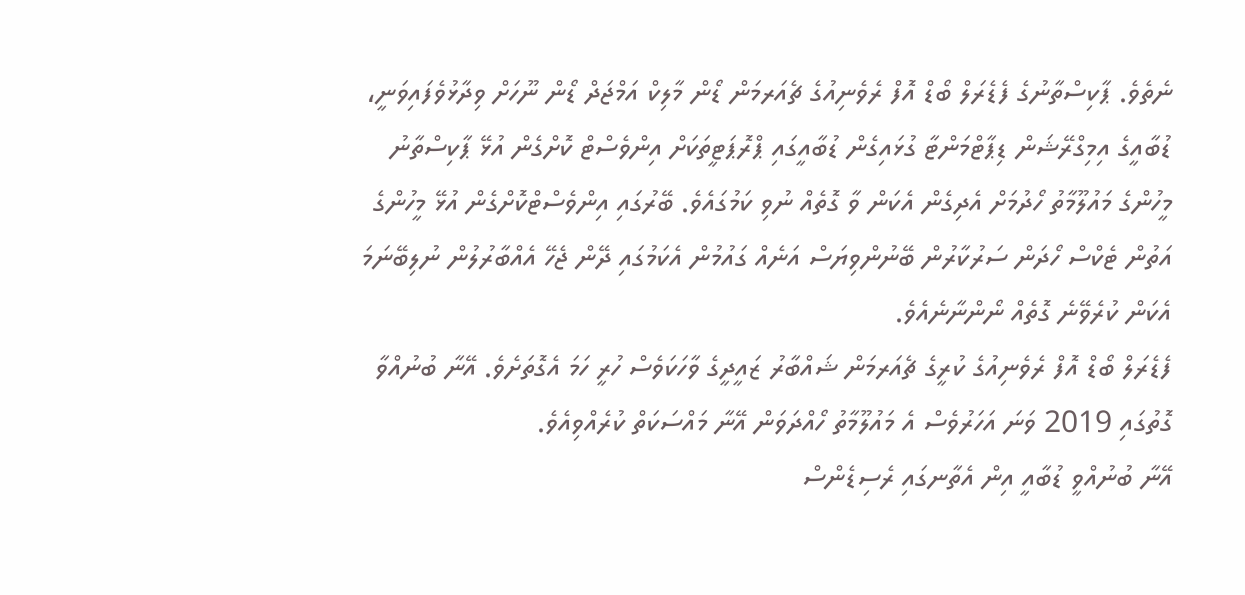ނެތެވެ. ޕާކިސްތާނުގެ ފެޑެރަލް ބޯޑް އޮފް ރެވެނިއުގެ ޗެއަރމަން ޑޯން މާލިކް އަމްޖަދް ޑޯން ނޫހަށް ވިދާޅުވެފައިވަނީ، ޑުބާއީގެ އިމިގްރޭޝަން ޑިޕާޓްމަންޓާ ގުޅައިގެން ޑުބާއީގައި ޕްރޮޕަޓީތަކަށް އިންވެސްޓް ކޮށްގެން އުޅޭ ޕާކިސްތާނު މީހުންގެ މައުލޫމާތު ހޯދުމަށް އެދިގެން އެކަން ވާ ގޮތެއް ނުވި ކަމުގައެވެ. ބޭރުގައި އިންވެސްޓްކޮށްގެން އުޅޭ މީހުންގެ އަތުން ޓެކްސް ހޯދަން ސަރުކާރުން ބޭނުންވިޔަސް އަނެއް ގައުމުން އެކަމުގައި ދޭން ޖެހޭ އެއްބާރުލުން ނުލިބޭނަމަ އެކަން ކުރެވޭނެ ގޮތެއް ނޯންނާނެއެވެ.
ފެޑެރަލް ބޯޑް އޮފް ރެވެނިއުގެ ކުރީގެ ޗެއަރމަން ޝައްބާރު ޒައީދީގެ ވާހަކަވެސް ހުރީ ހަމަ އެގޮތަށެވެ. އޭނާ ބުނުއްވާ ގޮތުގައި 2019 ވަނަ އަހަރުވެސް އެ މައުލޫމާތު ހޯއްދަވަން އޭނާ މައްސަކަތް ކުރެއްވިއެވެ.
އޭނާ ބުނުއްވީ ޑުބާއީ އިން އެތާނގައި ރެސިޑެންސް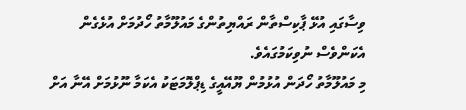ވިސާގައި އުޅޭ ޕާކިސްތާން ރައްޔިތުންގެ މައުލޫމާތު ހޯދުމަށް އުޅެގެން އެކަންވެސް ނުވިކަމުގައެވެ.
މި މައުލޫމާތު ހޯދަން އުޅުމުން ޔޫއޭއީގެ ޑިޕްލޮމަޓަކު އެކަމާ ނޫޅުމަށް އޭނާ އަށް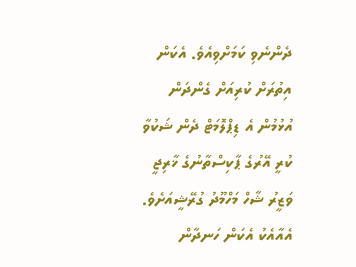ދެންނެވި ކަމަށްވިއެވެ. އެކަން އިތުރަށް ކުރިއަށް ގެންދަން އުޅުމުން އެ ޑިޕްލޮމަޓް ދެން ޝަކުވާ ކުރީ އޭރުގެ ޕާކިސްތާނުގެ ޚާރިޖީ ވަޒީރު ޝާހް މަހްމޫދު ގުރޭޝީއަށެވެ. އެއާއެކު އެކަން ހަނދާން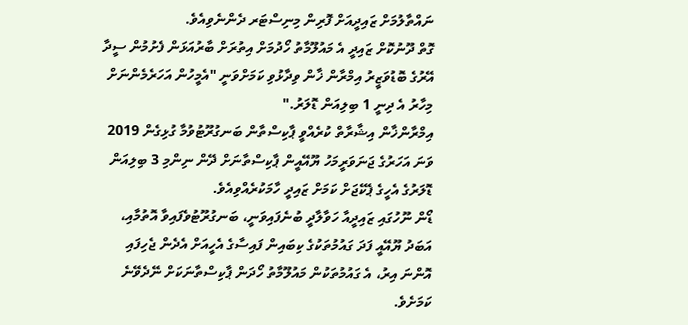ނައްތާލުމަށް ޒައިދީއަށް ފޮރިން މިނިސްޓަރ ދެންނެވިއެވެ.
ގޮތް ދޫނުކޮށް ޒައިދީ އެ މައުލޫމާތު ހޯދުމަށް އިތުރަށް ބާރުއަޅަން ފެށުމުން ސީދާ އޭރުގެ ބޮޑުވަޒީރު އިމްރާން ޚާން ވިދާޅުވި ކަމަށްވަނީ "އެމީހުން އަހަރެމެންނަށް މިހާރު އެ ދިނީ 1 ބިލިއަން ޑޮލަރު."
އިމްރާންޚާން އިޝާރާތް ކުރެއްވީ ޕާކިސްތާން ބަނގުރޫޓުވުމާ ގުޅިގެން 2019 ވަނަ އަހަރުގެ ޖަނަވަރީމަހު ޔޫއޭއީން ޕާކިސްތާނަށް ދޭން ނިންމި 3 ބިލިއަން ޑޮލަރުގެ އެހީގެ ޕެކޭޖަށް ކަމަށް ޒައިދީ ހާމަކުރެއްވިއެވެ.
ޑޯން ނޫހުގައި ޒައިދީއާ ހަވާލާދީ ބުނެފައިވަނީ، ބަނގުރޫޓުވެފައިވާ އޮތުމާއި، އަބަދު ޔޫއޭއީ ފަދަ ގައުމުތަކުގެ ކިބައިން ފައިސާގެ އެހީއަށް އެދެން ޖެހިފައި އޮންނަ އިރު، އެ ގައުމުތަކުން މައުލޫމާތު ހޯދަން ޕާކިސްތާނަކަށް ނޭދެވޭނެ ކަމަށެވެ.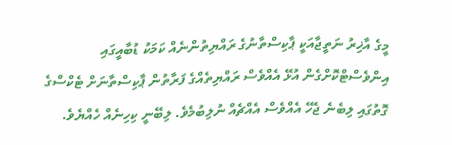މީގެ އާޚިރު ނަތީޖާއަކީ ޕާކިސްތާނުގެ ރައްޔިތުންނެއް ކަމަކު ޑުބާއީގައި އިންވެސްޓްކޮށްގެން އުޅޭ އެއްވެސް ރައްޔިތެއްގެ ފަރާތުން ޕާކިސްތާނަށް ޓެކްސްގެ ގޮތުގައި ލިބެނެ ޖެހޭ އެއްވެސް އެއްޗެއް ނުލިބުމެވެ. ލިބޭނީ ކިހިނެއް ހެއްޔެވެ.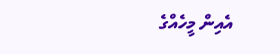އެއިން މީހެއްގެ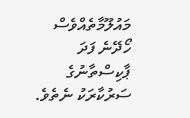މައުލޫމާތެއްވެސް ހޯދޭނެ ފަދަ ޕާކިސްތާނުގެ ސަރުކާރަކު ނެތެވެ.